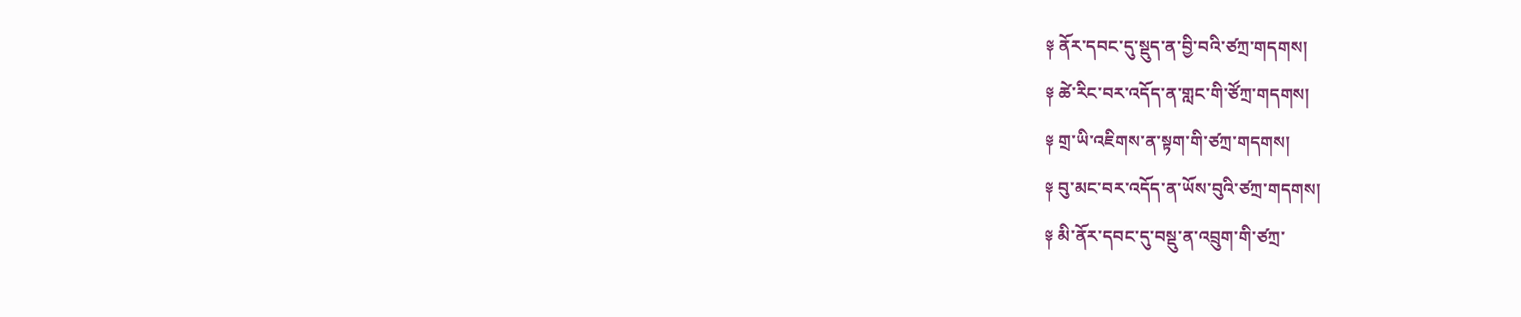༈ ནོར་དབང་དུ་སྡུད་ན་བྱི་བའི་ཙཀྲ་གདགས།
༈ ཚེ་རིང་བར་འདོད་ན་གླང་གི་ཙོཀྲ་གདགས།
༈ གྲ་ཡི་འཇིགས་ན་སྟག་གི་ཙཀྲ་གདགས།
༈ བུ་མང་བར་འདོད་ན་ཡོས་བུའི་ཙཀྲ་གདགས།
༈ མི་ནོར་དབང་དུ་བསྡུ་ན་འབྲུག་གི་ཙཀྲ་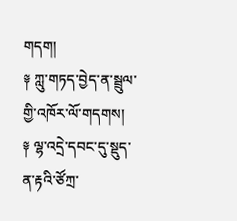གདག།
༈ ཀླུ་གཏད་བྱེད་ན་སྦྲུལ་གྱི་འཁོར་ལོ་གདགས།
༈ ལྷ་འདྲེ་དབང་དུ་སྡུད་ན་རྟའི་ཙོཀྲ་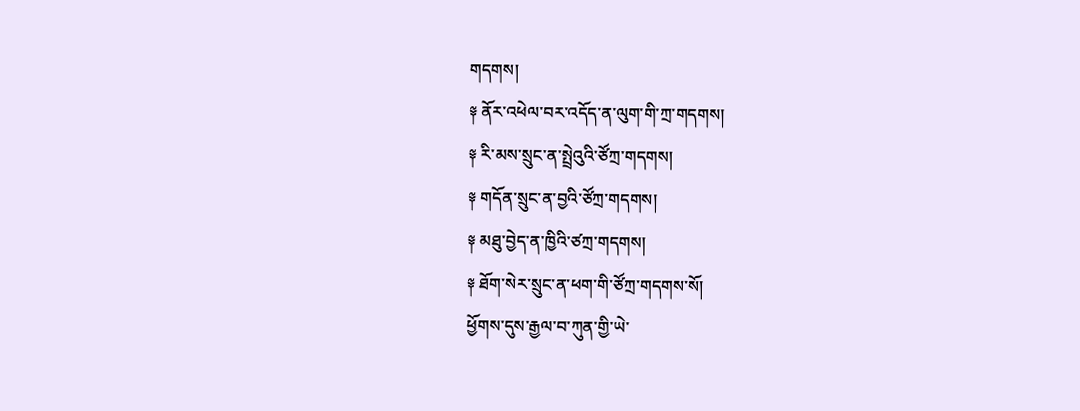གདགས།
༈ ནོར་འཕེལ་བར་འདོད་ན་ལུག་གི་ཀྲ་གདགས།
༈ རི་མས་སྲུང་ན་སྤྲེའུའི་ཙོཀྲ་གདགས།
༈ གདོན་སྲུང་ན་བྱའི་ཙོཀྲ་གདགས།
༈ མཐུ་བྱེད་ན་ཁྱིའི་ཙཀྲ་གདགས།
༈ ཐོག་སེར་སྲུང་ན་ཕག་གི་ཙོཀྲ་གདགས་སོ།
ཕྱོགས་དུས་རྒྱལ་བ་ཀུན་གྱི་ཡེ་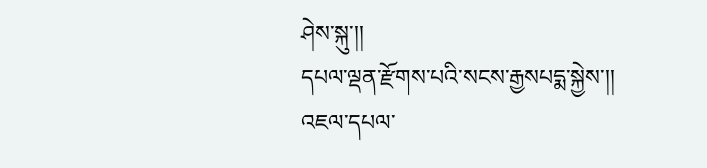ཤེས་སྐུ་།།
དཔལ་ལྡན་རྫོགས་པའི་སངས་རྒྱསཔདྨ་སྐྱེས་།།
འཇལ་དཔལ་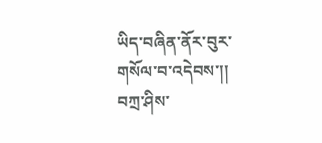ཡིད་བཞིན་ནོར་བུར་གསོལ་བ་འདེབས་།།
བཀྲ་ཤིས་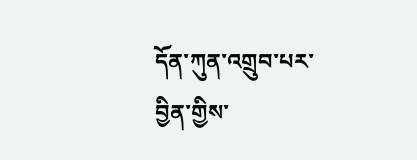དོན་ཀུན་འགྲུབ་པར་བྱིན་གྱིས་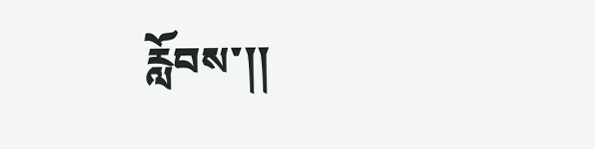རློབས་།།